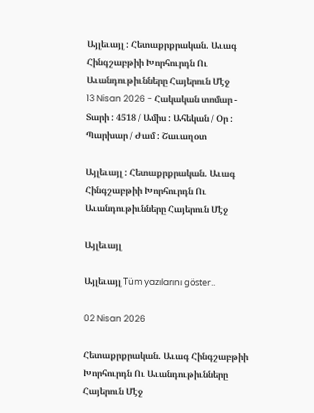Այլեւայլ : Հետաքրքրական. Աւագ Հինգշաբթիի Խորհուրդն Ու Աւանդութիւնները Հայերուն Մէջ
13 Nisan 2026 - Հակական տոմար - Տարի : 4518 / Ամիս : Ահեկան / Օր : Պարխար / Ժամ : Շաւաղօտ

Այլեւայլ : Հետաքրքրական. Աւագ Հինգշաբթիի Խորհուրդն Ու Աւանդութիւնները Հայերուն Մէջ

Այլեւայլ

Այլեւայլ Tüm yazılarını göster..

02 Nisan 2026

Հետաքրքրական. Աւագ Հինգշաբթիի Խորհուրդն Ու Աւանդութիւնները Հայերուն Մէջ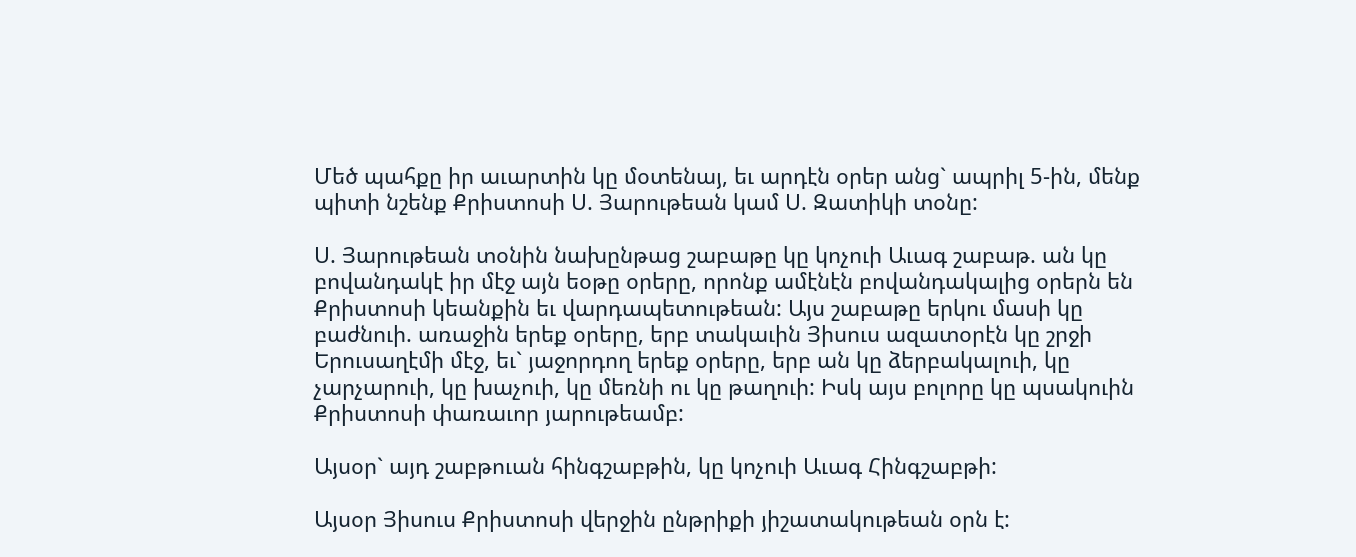Մեծ պահքը իր աւարտին կը մօտենայ, եւ արդէն օրեր անց` ապրիլ 5-ին, մենք պիտի նշենք Քրիստոսի Ս. Յարութեան կամ Ս. Զատիկի տօնը:

Ս. Յարութեան տօնին նախընթաց շաբաթը կը կոչուի Աւագ շաբաթ. ան կը բովանդակէ իր մէջ այն եօթը օրերը, որոնք ամէնէն բովանդակալից օրերն են Քրիստոսի կեանքին եւ վարդապետութեան: Այս շաբաթը երկու մասի կը բաժնուի. առաջին երեք օրերը, երբ տակաւին Յիսուս ազատօրէն կը շրջի Երուսաղէմի մէջ, եւ` յաջորդող երեք օրերը, երբ ան կը ձերբակալուի, կը չարչարուի, կը խաչուի, կը մեռնի ու կը թաղուի: Իսկ այս բոլորը կը պսակուին Քրիստոսի փառաւոր յարութեամբ:

Այսօր` այդ շաբթուան հինգշաբթին, կը կոչուի Աւագ Հինգշաբթի:

Այսօր Յիսուս Քրիստոսի վերջին ընթրիքի յիշատակութեան օրն է: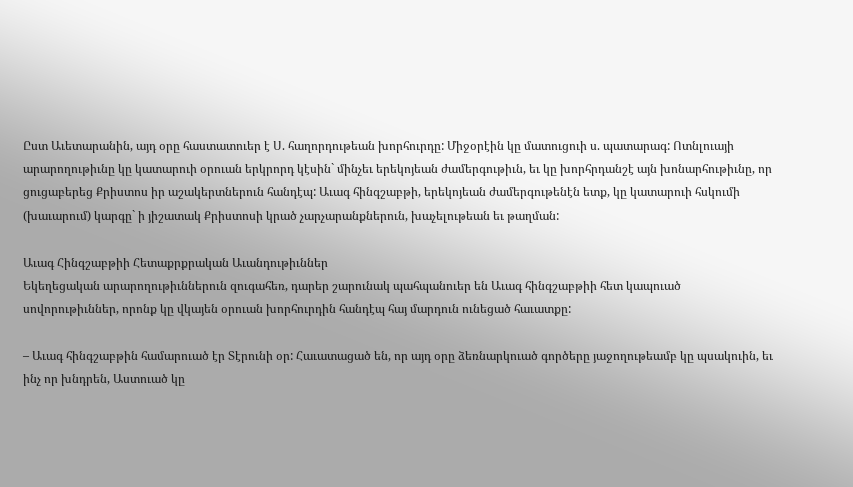Ըստ Աւետարանին, այդ օրը հաստատուեր է Ս. հաղորդութեան խորհուրդը: Միջօրէին կը մատուցուի ս. պատարագ: Ոտնլուայի արարողութիւնը կը կատարուի օրուան երկրորդ կէսին` մինչեւ երեկոյեան ժամերգութիւն, եւ կը խորհրդանշէ այն խոնարհութիւնը, որ ցուցաբերեց Քրիստոս իր աշակերտներուն հանդէպ: Աւագ հինգշաբթի, երեկոյեան ժամերգութենէն ետք, կը կատարուի հսկումի (խաւարում) կարգը` ի յիշատակ Քրիստոսի կրած չարչարանքներուն, խաչելութեան եւ թաղման:

Աւագ Հինգշաբթիի Հետաքրքրական Աւանդութիւններ
Եկեղեցական արարողութիւններուն զուգահեռ, դարեր շարունակ պահպանուեր են Աւագ հինգշաբթիի հետ կապուած սովորութիւններ, որոնք կը վկայեն օրուան խորհուրդին հանդէպ հայ մարդուն ունեցած հաւատքը:

– Աւագ հինգշաբթին համարուած էր Տէրունի օր: Հաւատացած են, որ այդ օրը ձեռնարկուած գործերը յաջողութեամբ կը պսակուին, եւ ինչ որ խնդրեն, Աստուած կը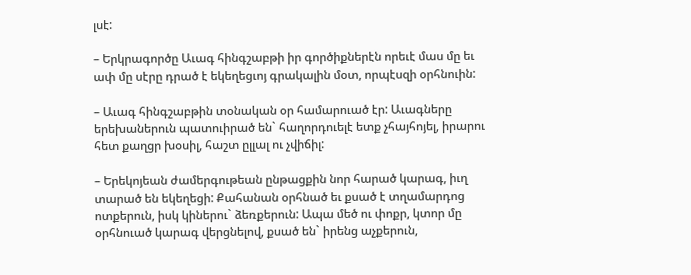լսէ:

– Երկրագործը Աւագ հինգշաբթի իր գործիքներէն որեւէ մաս մը եւ ափ մը սէրը դրած է եկեղեցւոյ գրակալին մօտ, որպէսզի օրհնուին:

– Աւագ հինգշաբթին տօնական օր համարուած էր: Աւագները երեխաներուն պատուիրած են` հաղորդուելէ ետք չհայհոյել, իրարու հետ քաղցր խօսիլ, հաշտ ըլլալ ու չվիճիլ:

– Երեկոյեան ժամերգութեան ընթացքին նոր հարած կարագ, իւղ տարած են եկեղեցի: Քահանան օրհնած եւ քսած է տղամարդոց ոտքերուն, իսկ կիներու` ձեռքերուն: Ապա մեծ ու փոքր, կտոր մը օրհնուած կարագ վերցնելով, քսած են` իրենց աչքերուն,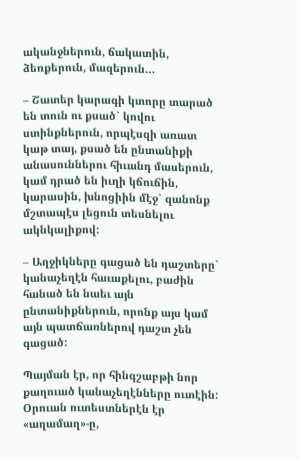ականջներուն, ճակատին, ձեռքերուն, մազերուն…

– Շատեր կարագի կտորը տարած են տուն ու քսած` կովու ստինքներուն, որպէսզի առատ կաթ տայ, քսած են ընտանիքի անասուններու հիւանդ մասերուն, կամ դրած են իւղի կճուճին, կարասին, խնոցիին մէջ` զանոնք մշտապէս լեցուն տեսնելու ակնկալիքով:

– Աղջիկները գացած են դաշտերը` կանաչեղէն հաւաքելու, բաժին հանած են նաեւ այն ընտանիքներուն, որոնք այս կամ այն պատճառներով դաշտ չեն գացած:

Պայման էր, որ հինգշաբթի նոր քաղուած կանաչեղէնները ուտէին: Օրուան ուտեստներէն էր «աղամաղ»-ը,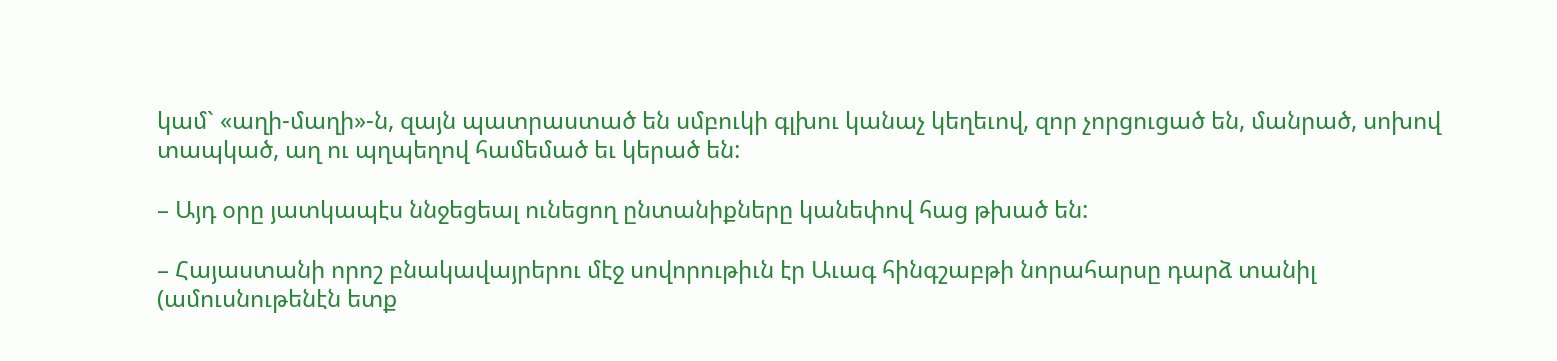կամ` «աղի-մաղի»-ն, զայն պատրաստած են սմբուկի գլխու կանաչ կեղեւով, զոր չորցուցած են, մանրած, սոխով տապկած, աղ ու պղպեղով համեմած եւ կերած են:

– Այդ օրը յատկապէս ննջեցեալ ունեցող ընտանիքները կանեփով հաց թխած են:

– Հայաստանի որոշ բնակավայրերու մէջ սովորութիւն էր Աւագ հինգշաբթի նորահարսը դարձ տանիլ (ամուսնութենէն ետք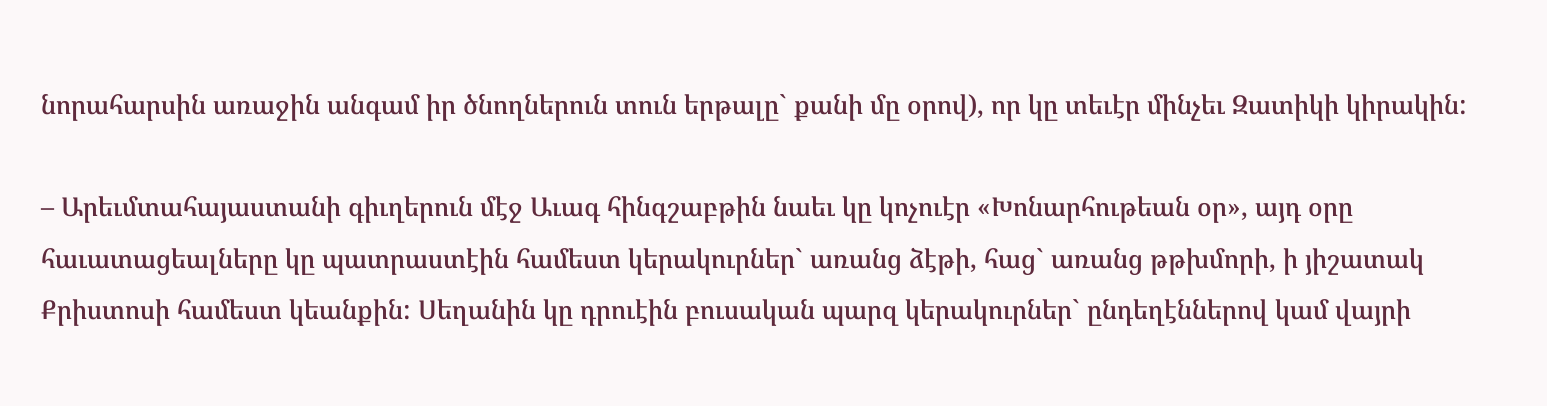նորահարսին առաջին անգամ իր ծնողներուն տուն երթալը` քանի մը օրով), որ կը տեւէր մինչեւ Զատիկի կիրակին:

– Արեւմտահայաստանի գիւղերուն մէջ Աւագ հինգշաբթին նաեւ կը կոչուէր «Խոնարհութեան օր», այդ օրը հաւատացեալները կը պատրաստէին համեստ կերակուրներ` առանց ձէթի, հաց` առանց թթխմորի, ի յիշատակ Քրիստոսի համեստ կեանքին: Սեղանին կը դրուէին բուսական պարզ կերակուրներ` ընդեղէններով կամ վայրի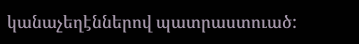կանաչեղէններով պատրաստուած: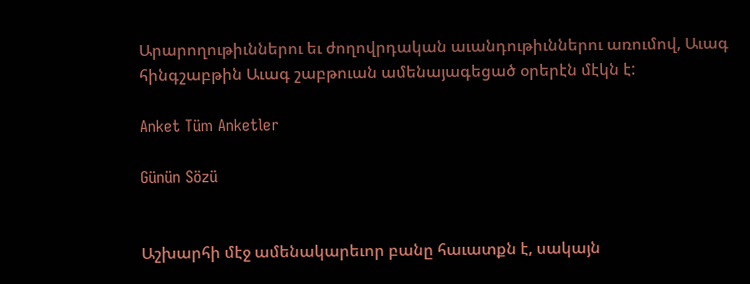Արարողութիւններու եւ ժողովրդական աւանդութիւններու առումով, Աւագ հինգշաբթին Աւագ շաբթուան ամենայագեցած օրերէն մէկն է:

Anket Tüm Anketler

Günün Sözü


Աշխարհի մէջ ամենակարեւոր բանը հաւատքն է, սակայն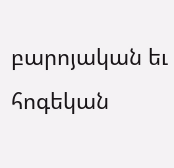բարոյական եւ հոգեկան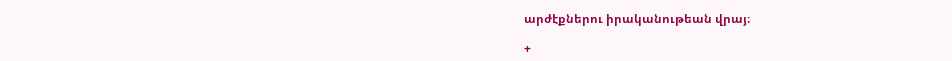արժէքներու իրականութեան վրայ։

+